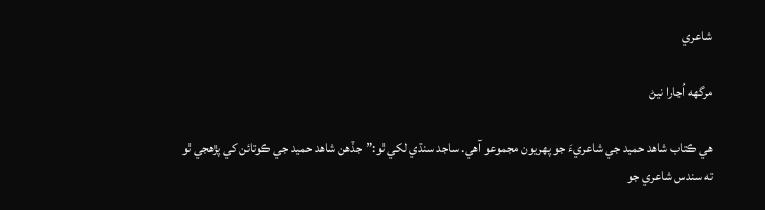شاعري

مرگهه اُڃارا نيڻ

هي ڪتاب شاهد حميد جي شاعريءَ جو پهريون مجموعو آهي. ساجد سنڌي لکي ٿو:”جڏهن شاهد حميد جي ڪوتائن کي پڙهجي ٿو ته سندس شاعري جو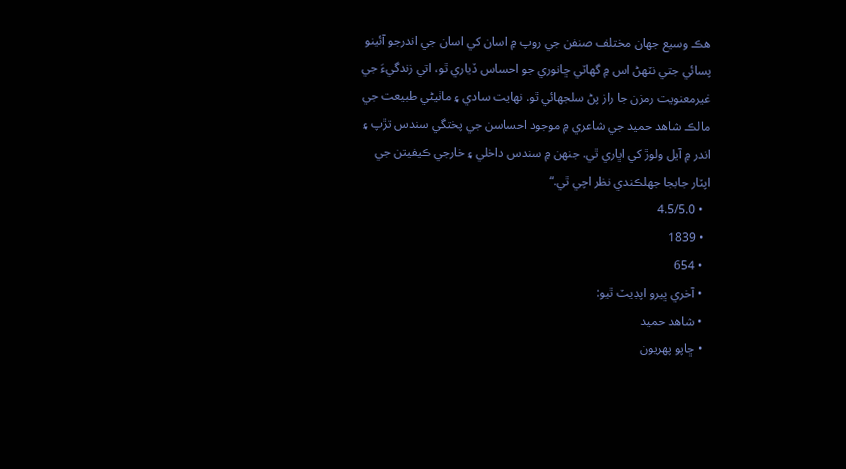هڪ وسيع جهان مختلف صنفن جي روپ ۾ اسان کي اسان جي اندرجو آئينو پسائي جتي نٽهڻ اس ۾ گهاٽي ڇانوري جو احساس ڏياري ٿو، اتي زندگيءَ جي غيرمعنويت رمزن جا راز پڻ سلجهائي ٿو. نهايت سادي ۽ ماٺيڻي طبيعت جي مالڪ شاهد حميد جي شاعري ۾ موجود احساسن جي پختگي سندس تڙپ ۽ اندر ۾ آيل ولوڙ کي اڀاري ٿي. جنهن ۾ سندس داخلي ۽ خارجي ڪيفيتن جي اپٽار جابجا جهلڪندي نظر اچي ٿي.“
  • 4.5/5.0
  • 1839
  • 654
  • آخري ڀيرو اپڊيٽ ٿيو:
  • شاهد حميد
  • ڇاپو پھريون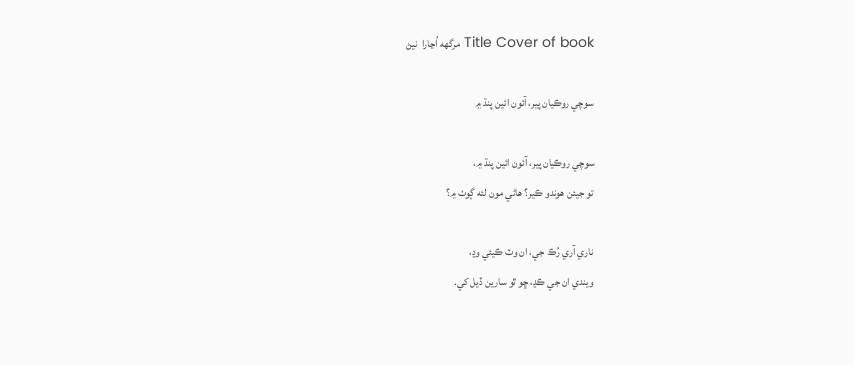Title Cover of book مرگهه اُڃارا  نيڻ

سوچي روڪيان پير، آئون ائين پنڌ ۾

سوچي روڪيان پير، آئون ائين پنڌ ۾،
تو جيئن هوندو ڪير؟ هاڻي مون لئه ڳوٺ ۾؟

ناري آري رُڪ جي، ان وٽ ڪيئي وڍ،
ويندي ان جي ڪڍ، ڇو ٿو سارين ڏيل کي.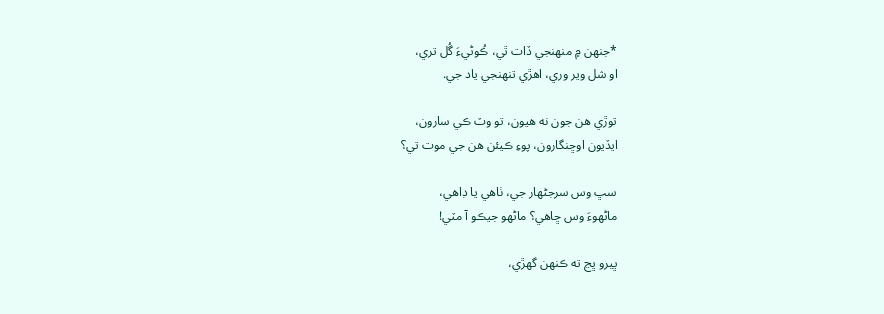*جنهن ۾ منهنجي ڏات ٿي، ڪُوڻيءَ گُل تري،
او شل وير وري، اهڙي تنهنجي ياد جي.

توڙي هن جون نه هيون، تو وٽ ڪي سارون،
ايڏيون اوڇنگارون، پوءِ ڪيئن هن جي موت تي؟

سڀ وس سرجڻهار جي، ٺاهي يا ڊاهي،
ماڻهوءَ وس ڇاهي؟ ماڻهو جيڪو آ مٽي!

ڀيرو ڀڃ ته ڪنهن گهڙي،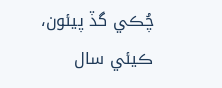چُڪي گڏ پيئون،
ڪيئي سال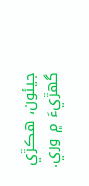جيئون، هڪڙي گهڙيءَ ۾ وري.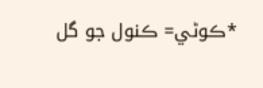*ڪوڻي= ڪنول جو گل